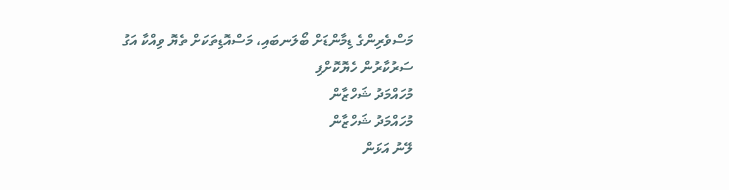މަސްވެރިންގެ ޑިމާންޑަށް ބޯލަނބައި، މަސްއޮޑިތަކަށް ތެޔޮ ވިއްކާ އަގު ސަރުކާރުން ހެޔޮކޮށްފި
މުހައްމަދު ޝަހްޒާން
މުހައްމަދު ޝަހްޒާން
ލޭނު އަޅަން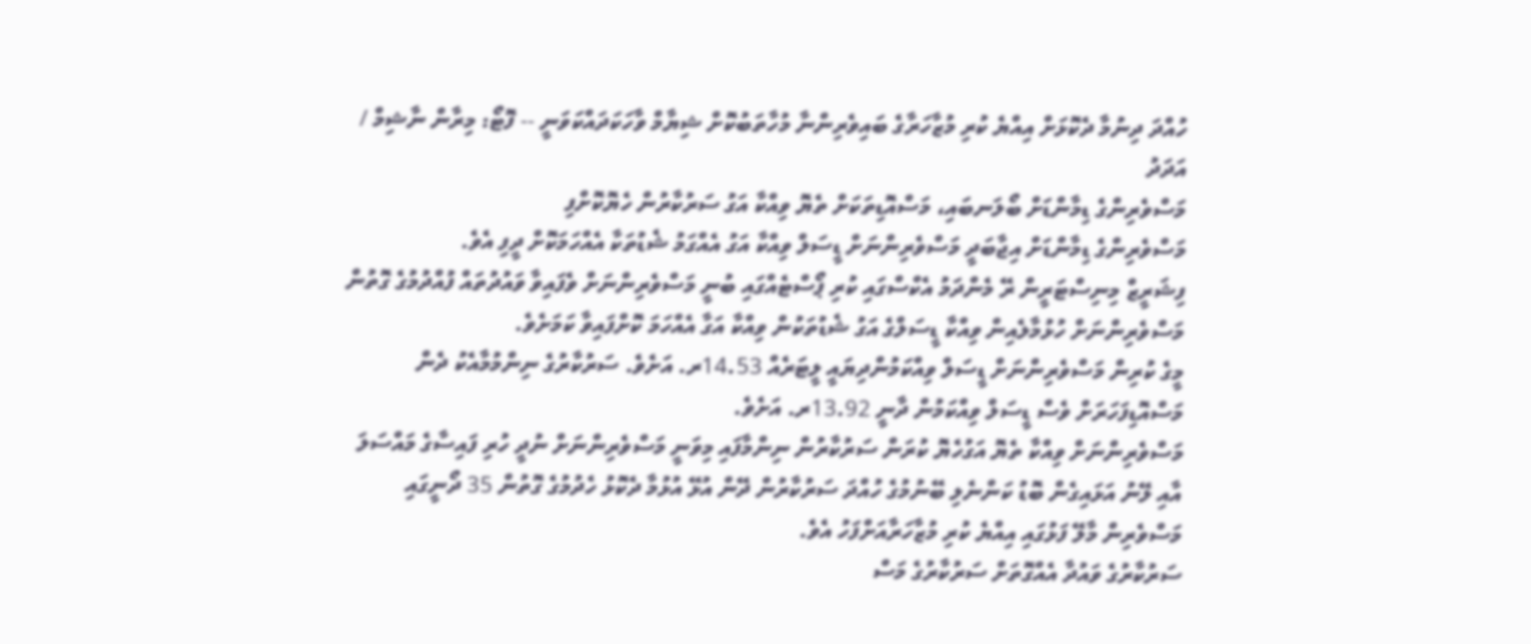ހުއްދަ ދިނުމާ ދެކޮޅަށް އިއްޔެ ކުރި މުޒާހަރާގެ ބައިވެރިންނާ މުހާތަބުކޮށް ޝިޔާމް ވާހަކަދައްކަވަނީ -- ފޮޓޯ: މިރާން ނާޝިމް / އަދަދު
މަސްވެރިންގެ ޑިމާންޑަށް ބޯލަނބައި، މަސްއޮޑިތަކަށް ތެޔޮ ވިއްކާ އަގު ސަރުކާރުން ހެޔޮކޮށްފި
މަސްވެރިންގެ ޑިމާންޑަށް އިޖާބަދީ މަސްވެރިންނަށް ޑީސަލް ވިއްކާ އަގު އެއްގަމު ޝެޑުތަކާ އެއްހަމަކޮށް ދީފި އެވެ.
ފިޝަރީޒް މިނިސްޓަރީން ރޭ މެންދަމު އެކްސްގައި ކުރި ޕޯސްޓެއްގައި ބުނީ މަސްވެރިންނަށް ވެފައިވާ ވައުދުތައް ފުއްދުމުގެ ގޮތުން މަސްވެރިންނަށް ހުޅުމާލެއިން ވިއްކާ ޑީސަލްގެ އަގު ޝެޑުތަކުން ވިއްކާ އަގާ އެއްހަމަ ކޮށްފައިވާ ކަމަށެވެ.
މީގެ ކުރިން މަސްވެރިންނަށް ޑީސަލް ވިއްކަމުންދިޔައީ ލީޓަރެއް 14.53ރ. އަށެވެ. ސަރުކާރުގެ ނިންމުމާއެކު ދެން މަސްއޮޑިފަހަރަށް ވެސް ޑީސަލް ވިއްކަމުން ދާނީ 13.92ރ. އަށެވެ.
މަސްވެރިންނަށް ވިއްކާ ތެޔޮ އަގުހެޔޮ ކުރަން ސަރުކާރުން ނިންމާފައި މިވަނީ މަސްވެރިންނަށް ނުދީ ހުރި ފައިސާގެ މައްސަލަ އާއި ލޭނު އަޅައިގެން ބޮޑު ކަންނެލި ބޭނުމުގެ ހުއްދަ ސަރުކާރުން ދޭން އުޅޭ އުޅުމާ ދެކޮޅު ހެދުމުގެ ގޮތުން 35 ދޯނީގައި މަސްވެރިން މާލޭ ފަޅުގައި އިއްޔެ ކުރި މުޒާހަރާއަށްފަހު އެވެ.
ސަރުކާރުގެ ވައުދާ އެއްގޮތަށް ސަރުކާރުގެ މަސް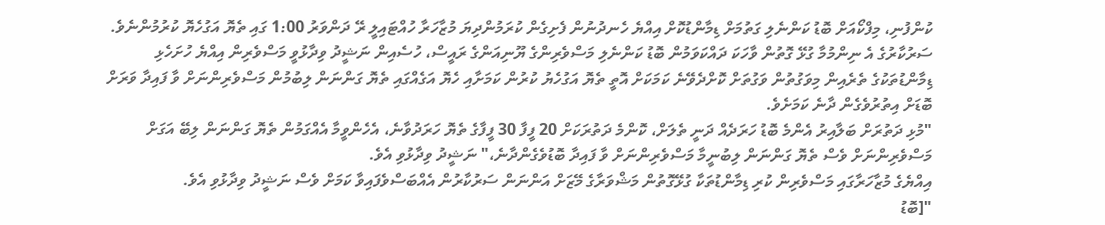ކުންފުނި، މިފްކޯއަށް ބޮޑު ކަންނެލި ގަތުމަށް ޑިމާންޑުކޮށް އިއްޔެ ހެނދުނުން ފެށިގެން ކުރަމުންދިޔަ މުޒާހަރާ ހުއްޓައިލީ ރޭ ދަންވަރު 1:00 ގައި ތެޔޮ އަގުހެޔޮ ކުރުމުންނެވެ.
ސަރުކާރުގެ އެ ނިންމުމާ ގުޅޭ ގޮތުން ވާހަކަ ދައްކަވަމުން ބޮޑު ކަންނެލި މަސްވެރިންގެ ޔޫނިއަންގެ ރައީސް، ހުސެއިން ނަޝީދު ވިދާޅުވީ މަސްވެރިން އިއްޔެ ހުށަހެޅި ޑިމާންޑުތަކުގެ ތެރެއިން މިވަގުތުން ވަގުތަށް ކޮށްދެވޭނެ ކަމަކަށް އޮތީ ތެޔޮ އަގުހެޔު ކުރުން ކަމަށާއި ހެޔޮ އަގެއްގައި ތެޔޮ ގަންނަން ލިބުމުން މަސްވެރިންނަށް ވާ ފައިދާ ވަރަށް ބޮޑަށް އިތުރުވެގެން ދާނެ ކަމަށެވެ.
"މުޅި ދަތުރަށް ބަލާއިރު އެންމެ ބޮޑު ހަރަދެއް ދަނީ ތެލަށް، ކޮންމެ ދަތުރަކަށް 20 ފީފާ 30 ފީފާގެ ތެޔޮ ހަރަދުވާނެ، އެހެންވީމާ އެއްގަމުން ތެޔޮ ގަންނަން ލިބޭ އަގަށް މަސްވެރިންނަށް ވެސް ތެޔޮ ގަންނަން ލިބުނީމާ މަސްވެރިންނަށް ވާ ފައިދާ ބޮޑުވެގެންދާނެ،" ނަޝީދު ވިދާޅުވި އެވެ.
އިއްޔެގެ މުޒާހަރާގައި މަސްވެރިން ކުރި ޑިމާންޑުތަކާ ގުޅޭގޮތުން މަޝްވަރާގެ މޭޒަށް އަންނަން ސަރުކާރުން އެއްބަސްވެފައިވާ ކަމަށް ވެސް ނަޝީދު ވިދާޅުވި އެވެ.
"[ބޮޑު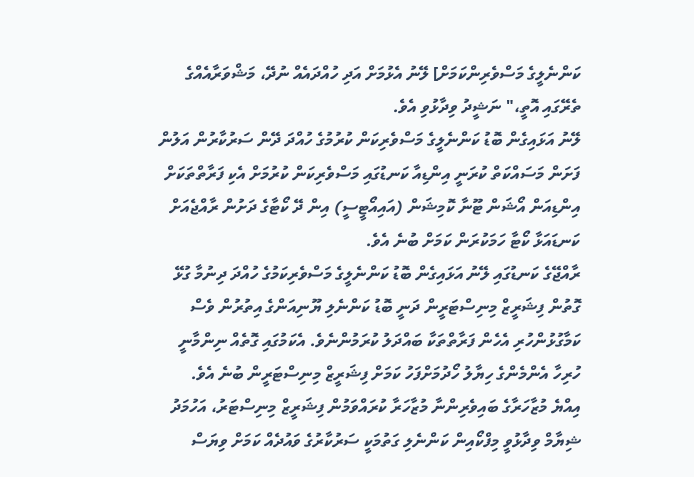ކަންނެލީގެ މަސްވެރިންކަމަށް] ލޭނު އެޅުމަށް އަދި ހުއްދައެއް ނުދޭ، މަޝްވަރާއެއްގެ ތެރޭގައި އޮތީ،" ނަޝީދު ވިދާޅުވި އެވެ.
ލޭނު އަޅައިގެން ބޮޑު ކަންނެލީގެ މަސްވެރިކަން ކުރުމުގެ ހުއްދަ ދޭން ސަރުކާރުން އަލުން ފަށަން މަސައްކަތް ކުރަނީ އިންޑިއާ ކަނޑުގައި މަސްވެރިކަން ކުރުމަށް އެކި ފަރާތްތަކަށް އިންޑިއަން އޯޝަން ޓޫނާ ކޮމިޝަން (އައިއޯޓީސީ) އިން ދޭ ކޯޓާގެ ދަށުން ރާއްޖެއަށް ކަނޑައަޅާ ކޯޓާ ހަމަކުރަން ކަމަށް ބުނެ އެވެ.
ރާއްޖޭގެ ކަނޑުގައި ލޭނު އަޅައިގެން ބޮޑު ކަންނެލީގެ މަސްވެރިކަމުގެ ހުއްދަ ދިނުމާ ގުޅޭ ގޮތުން ފިޝަރީޒް މިނިސްޓަރީން ދަނީ ބޮޑު ކަންނެލި ޔޫނިއަންގެ އިތުރުން ވެސް ކަމާގުޅުންހުރި އެހެން ފަރާތްތަކާ ބައްދަލު ކުރަމުންނެވެ. އެކަމުގައި ގޮތެއް ނިންމާނީ ހުރިހާ އެންމެންގެ ހިޔާލު ހޯދުމަށްފަހު ކަމަށް ފިޝަރީޒް މިނިސްޓަރީން ބުނެ އެވެ.
އިއްޔެ މުޒާހަރާގެ ބައިވެރިންނާ މުޒާހަރާ ކުރައްވަމުން ފިޝަރީޒް މިނިސްޓަރު، އަހުމަދު ޝިޔާމް ވިދާޅުވީ މިފްކޯއިން ކަންނެލި ގަތުމަކީ ސަރުކާރުގެ ވައުދެއް ކަމަށް ވިޔަސް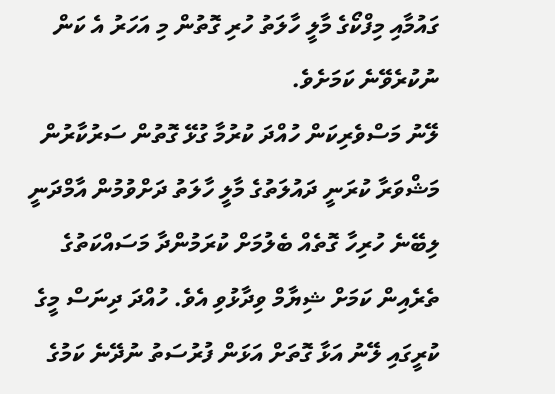ގައުމާއި މިފްކޯގެ މާލީ ހާލަތު ހުރި ގޮތުން މި އަހަރު އެ ކަން ނުކުރެވޭނެ ކަމަށެވެ.
ލޭނު މަސްވެރިކަން ހުއްދަ ކުރުމާ ގުޅޭ ގޮތުން ސަރުކާރުން މަޝްވަރާ ކުރަނީ ދައުލަތުގެ މާލީ ހާލަތު ދަށްވުމުން އާމްދަނީ ލިބޭނެ ހުރިހާ ގޮތެއް ބެލުމަށް ކުރަމުންދާ މަސައްކަތުގެ ތެރެއިން ކަމަށް ޝިޔާމް ވިދާޅުވި އެވެ. ހުއްދަ ދިނަސް މީގެ ކުރީގައި ލޭނު އަޅާ ގޮތަށް އަޅަން ފުރުސަތު ނުދޭނެ ކަމުގެ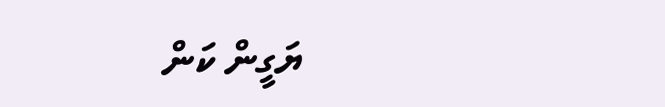ޔަގީން ކަން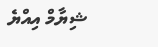ޝިޔާމް އިއްޔެ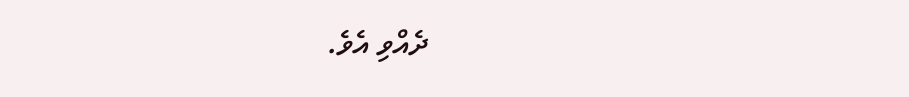ދެއްވި އެވެ.